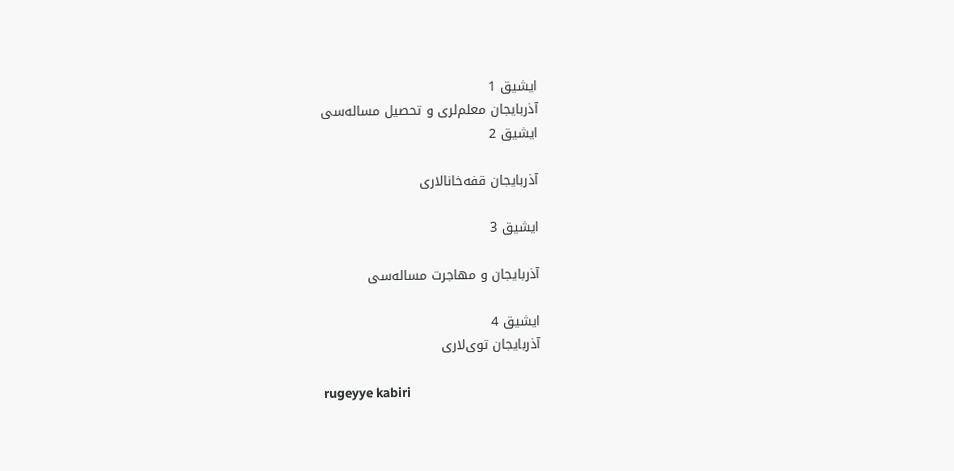ایشیق 1
آذربایجان معلم‌لری و تحصیل مساله‌سی
ایشیق 2

آذربایجان قفه‌خانالاری

ایشیق 3

آذربایجان و مهاجرت مساله‌سی

ایشیق 4
آذربایجان توی‌لاری

rugeyye kabiri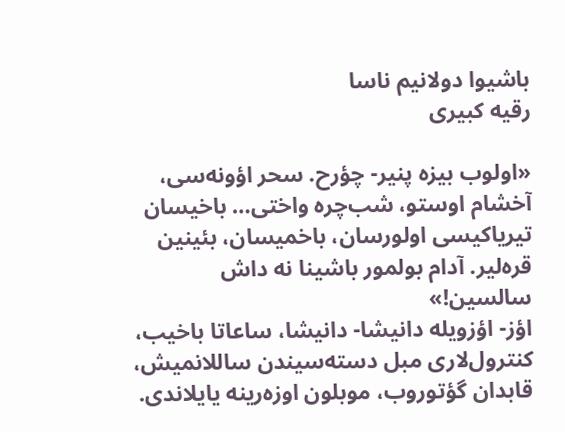باشیوا دولانیم ناسا
رقیه کبیری

«اولوب بیزه پنیر- چؤرح. سحر اؤونه‌سی، آخشام اوستو، شب‌چره واختی… باخیسان تیریاکیسی اولورسان، باخمیسان، بئینین قره‌لیر. آدام بولمور باشینا نه داش سالسین!»
اؤز- اؤزویله دانیشا- دانیشا، ساعاتا باخیب، کنترول‌لاری مبل دسته‌سیندن ساللانمیش، قابدان گؤتوروب، موبلون اوزه‌رینه یایلاندی.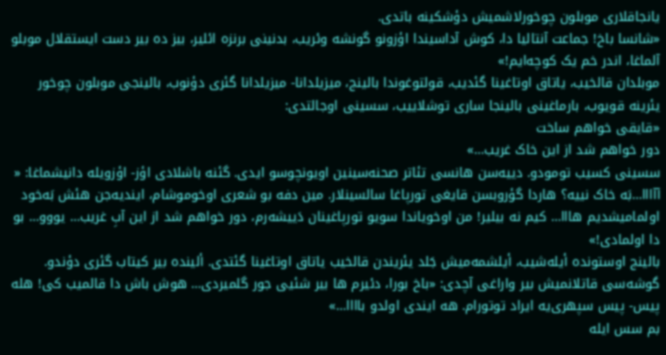یانجاقلاری موبلون چوخورلاشمیش دؤشکینه باتدی.
«شانسا باخ! جماعت آنتالیا دا، کوش آداسیندا اؤزونو گونشه وئریب، بدنینی برنزه ائلیر، بیز ده بیر دست ایستقلال موبلو آلماغا، اندر خم یک کوچه‌ایم!»
موبلدان قالخیب، یاتاق اوتاغینا گئدیب، قولتوغوندا بالینج، میزیلدانا- میزیلدانا گئری دؤنوب، بالینجی موبلون چوخور یئرینه قویوب، بارماغینی بالینجا ساری توشلاییب، سسینی اوجالتدی:
«قایقی خواهم ساخت
دور خواهم شد از این خاک غریب…»
سسینی کسیب تومودو. دییه‌سن هانسی تئاتر صحنه‌سینین اویونچوسو ایدی. گئنه باشلادی اؤز- اؤزویله دانیشماغا: « آآااا…بَه خاک نییه؟ هاردا گؤروبسن قایغی تورپاغا سالسینلار. مین دفه بو شعری اوخوموشام، ایندیه‌جن هئش بَه‌خود اولمامیشدیم هااا… کیم نه بیلیر! من اوخویاندا سویو تورپاغینان دَییشه‌رم، دور خواهم شد از این آبِ غریب… یووو… بو دا اولمادی!»
بالینج اوستونده أیله‌شیب، أیلشمه‌میش جَلد یئریندن قالخیب یاتاق اوتاغینا گئتدی. ألینده بیر کیتاب گئری دؤندو. گوشه‌سی قاتلانمیش بیر واراغی آچدی: «باخ بورا، دئیرم ها بیر شئیی جور گلمیردی… هوش باش دا قالمیب کی! هله پیس- پیس سپهری‌یه ایراد توتورام. هه ایندی اولدو باااا…»
بم سس‌ ایله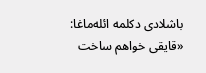باشلادی دکلمه ائله‌ماغا:
«قایقی خواهم ساخت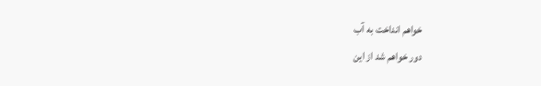خواهم انداخت به آب
دور خواهم شد از این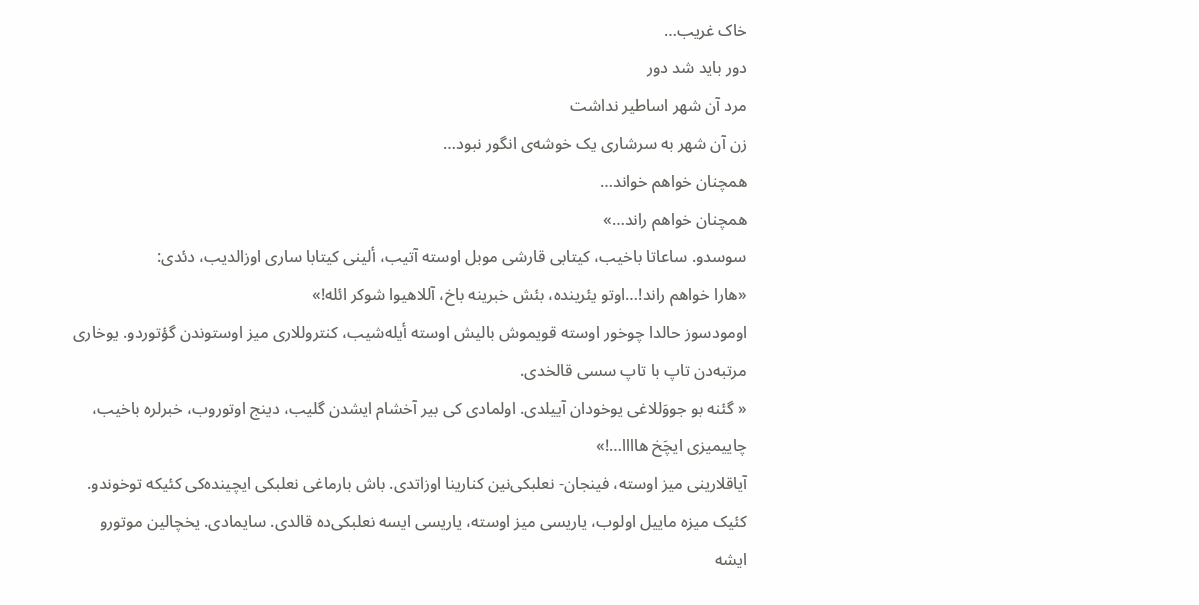خاک غریب…
دور باید شد دور
مرد آن شهر اساطیر نداشت
زن آن شهر به سرشاری یک خوشه‌ی انگور نبود…
همچنان خواهم خواند…
همچنان خواهم راند…»
سوسدو. ساعاتا باخیب، کیتابی قارشی موبل اوسته آتیب، ألینی کیتابا ساری اوزالدیب، دئدی:
«هارا خواهم راند!…اوتو یئرینده، بئش خبرینه باخ، آللاهیوا شوکر ائله!»
اومودسوز حالدا چوخور اوسته قویموش بالیش اوسته أیله‌شیب، کنتروللاری میز اوستوندن گؤتوردو. یوخاری مرتبه‌دن تاپ با تاپ سسی قالخدی.
« گئنه بو جووَللاغی یوخودان آییلدی. اولمادی کی بیر آخشام ایشدن گلیب، دینج اوتوروب، خبرلره باخیب، چاییمیزی ایچَخ هاااا…!»
آیاقلارینی میز اوسته، فینجان- نعلبکی‌نین کنارینا اوزاتدی. باش بارماغی نعلبکی‌ ایچینده‌کی کئیکه توخوندو. کئیک میزه ماییل اولوب، یاریسی میز اوسته، یاریسی‌ ایسه نعلبکی‌ده قالدی. سایمادی. یخچالین موتورو ایشه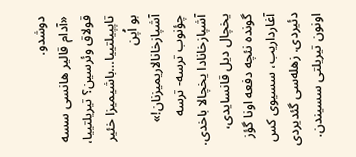دوشدو.
«آدام قالیر هانسی سسه قولاق وئرسین؟ تیریلتییا، تاپپیلتییا…باشیمیزا خئیر بو اُپن آشپازخانالاریمیزنان!»
چؤنوب ترسه- ترسه آشپازخانادا یخچالا باخدی. یخچال دیل قانسایدی، گونده نئچه دفعه اونا گؤز آغارداریب، سسیوی کس دئیردی. زهله‌سی گئدیردی اونون تیریلتی سسیندن.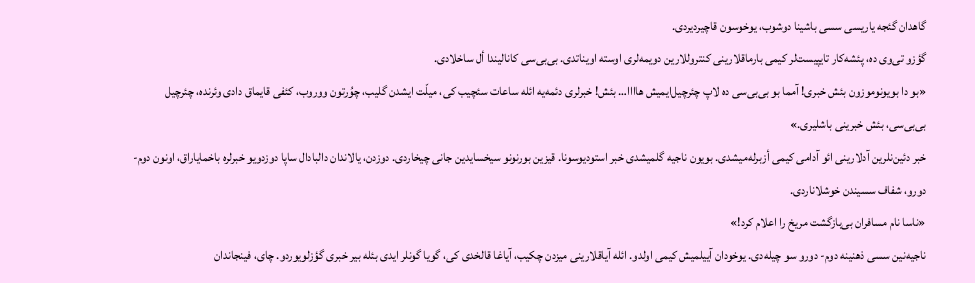گاهدان گئجه‌ یاریسی سسی باشینا دوشوب، یوخوسون قاچیردیردی.
گؤزو تی‌وی ده، پئشه‌کار تایپیست‌لر کیمی بارماقلارینی کنتروللارین دویمه‌لری اوسته اویناتدی. بی‌بی‌سی کانالیندا أل ساخلادی.
«بو دا بویونوموزون بئش خبری! آمما بو بی‌بی‌سی ده لاپ چئرچیل‌ایمیش هاااا… بئش! خبرلری دئمه‌یه ائله ساعات سئچیب کی، میلّت ایشدن گلیب، چوُرتون ووروب، کئفی قایماق دادی وئرنده، چئرچیل بی‌بی‌سی، بئش خبرینی باشلیری.»
خبر دئین‌نلرین آدلارینی ائو آدامی کیمی أزبرله‌میشدی. بویون ناجیه گلمیشدی خبر استودیوسونا. قیزین بورنونو سیخسایدین جانی چیخاردی. دوزدن، یالاندان دالبادال ساپا دوزدویو خبرلره باخمایاراق، اونون دوم- دورو، شفاف سسیندن خوشلاناردی.
«ناسا نام مسافران بی‌بازگشت مریخ را اعلام کرد!»
ناجیه‌نین سسی ذهنینه دوم- دورو سو چیله‌دی. یوخودان آییلمیش کیمی اولدو. ائله آیاقلارینی میزدن چکیب، آیاغا قالخدی کی، گویا گونلر ایدی بئله بیر خبری گؤزلویوردو. چای، فینجاندان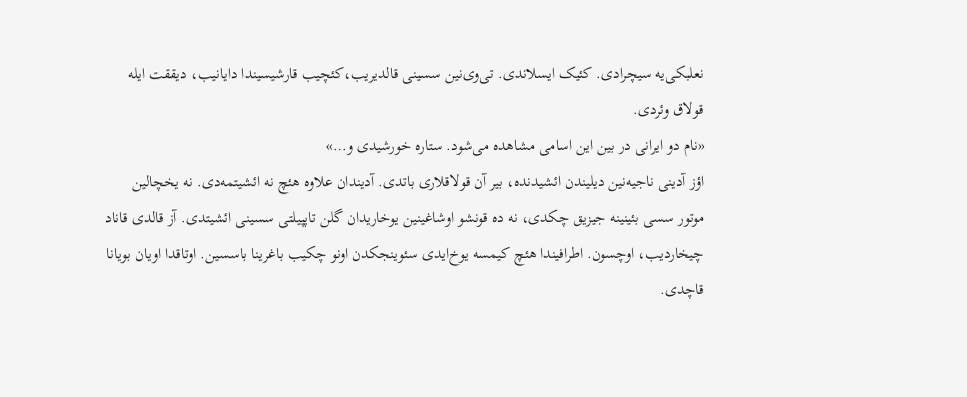نعلبکی‌یه سیچرادی. کئیک ایسلاندی. تی‌وی‌نین سسینی قالدیریب،کئچیب قارشیسیندا دایانیب، دیققت‌ ایله قولاق وئردی.
«نام دو ایرانی در بین این اسامی مشاهده می‌شود. ستاره خورشیدی و…»
اؤز آدینی ناجیه‌نین دیلیندن ائشیدنده، بیر آن قولاقلاری باتدی. آدیندان علاوه هئچ نه ائشیتمه‌دی. نه یخچالین موتور سسی بئینینه جیزیق چکدی، نه ده قونشو اوشاغینین یوخاریدان گلن تاپپیلتی سسینی ائشیتدی. آز قالدی قاناد چیخاردیب، اوچسون. اطرافیندا هئچ کیمسه یوخ‌ایدی سئوینجکدن اونو چکیب باغرینا باسسین. اوتاقدا اویان بویانا قاچدی.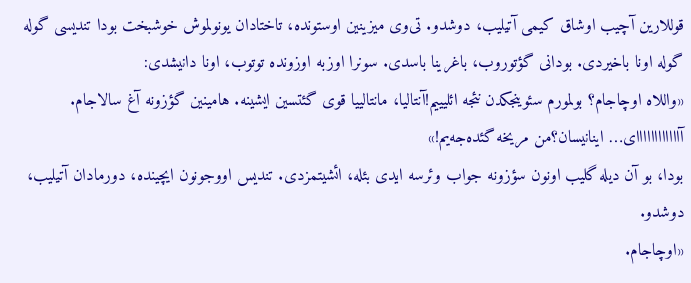قوللارین آچیب اوشاق کیمی آتیلیب، دوشدو. تی‌وی میزینین اوستونده، تاختادان یونولموش خوشبخت بودا تندیسی گوله گوله اونا باخیردی. بودانی گؤتوروب، باغرینا باسدی. سونرا اوزبه اوزونده توتوب، اونا دانیشدی:
«واللاه اوچاجام؟ بولمورم سئوینجکدن نئجه ائلیییم!آنتالیا، مانتالییا قوی گئتسین ایشینه. هامینین گؤزونه آغ سالاجام. آاااااااااااای… اینانیسان؟من مریخه گئده‌جه‌یم!»
بودا، بو آن دیله‌ گلیب اونون سؤزونه جواب وئرسه ایدی بئله، ائشیتمزدی. تندیس اووجونون ایچینده، دورمادان آتیلیب، دوشدو.
«اوچاجام.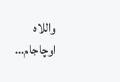واللاه اوچاجام…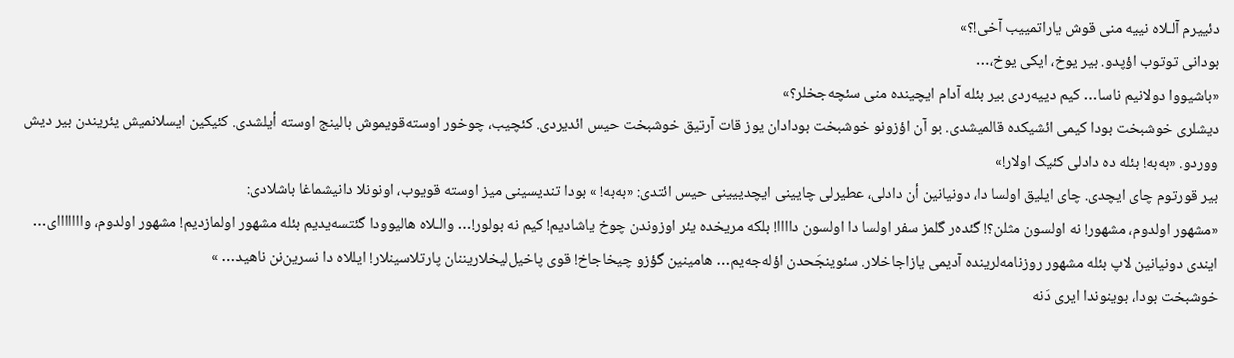دئییرم آلـلاه نییه منی قوش یاراتمییب آخی!؟»
بودانی توتوب اؤپدو. بیر یوخ، ایکی یوخ،…
«باشیووا دولانیم ناسا… کیم دییه‌ردی بیر بئله آدام ایچینده منی سئچه‌جخلر؟»
دیشلری خوشبخت بودا کیمی ائشیکده قالمیشدی. بو آن اؤزونو خوشبخت بودادان یوز قات آرتیق خوشبخت حیس ائدیردی. کئچیب، چوخور اوسته‌قویموش بالینج اوسته أیلشدی. کئیکین ایسلانمیش یئریندن بیر دیش ووردو. «به‌به! بئله ده دادلی کئیک اولار!»
بیر قورتوم چای ایچدی. چای ایلیق اولسا دا، دونیانین أن دادلی، عطیرلی چایینی ایچدییینی حیس ائتدی: «به‌به! » بودا تندیسینی میز اوسته قویوب، اونونلا دانیشماغا باشلادی:
«مشهور اولدوم، مشهور! نه اولسون مثلن؟! گئده‌ر گلمز سفر اولسا دا اولسون داااا! بلکه مریخده یئر اوزوندن چوخ یاشادیم! کیم نه بولور!… والـلاه هالیوودا گئتسه‌یدیم بئله مشهور اولمازدیم! مشهور اولدوم، وااااااای… ایندی دونیانین لاپ بئله مشهور روزنامه‌لرینده آدیمی یازاجاخلار. سئوینجَحدن اؤله‌جه‌یم… هامینین گؤزو چیخاجاخ! قوی پاخیل‌لیخلاریننان پارتلاسینلار! ایللاه دا نسرین‌نن ناهید… »
خوشبخت بودا، بوینوندا ایری دَنه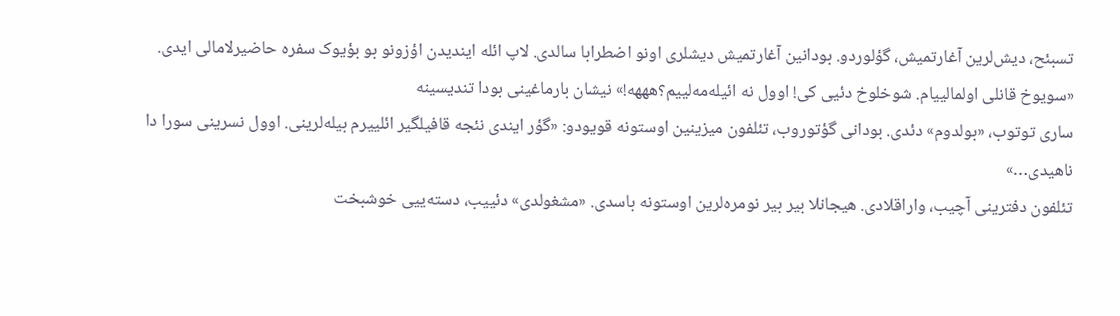تسبئح، دیش‌لرین آغارتمیش، گؤلوردو. بودانین آغارتمیش دیشلری اونو اضطرابا سالدی. لاپ ائله ایندیدن اؤزونو بو بؤیوک سفره حاضیرلامالی ‌ایدی.
«سویوخ قانلی اولمالییام. شوخلوخ دئیی کی! اوول نه ائیله‌مه‌لییم؟هههه!» نیشان بارماغینی بودا تندیسینه
ساری توتوب، «بولدوم» دئدی. بودانی گؤتوروب، تئلفون میزینین اوستونه قویودو: «گؤر ایندی نئجه قافیلگیر ائلییرم بیله‌لرینی. اوول نسرینی سورا دا ناهیدی…»
تئلفون دفترینی آچیب، واراقلادی. هیجانلا بیر بیر نومره‌لرین اوستونه باسدی. «مشغولدی» دئییب، دسته‌ییی خوشبخت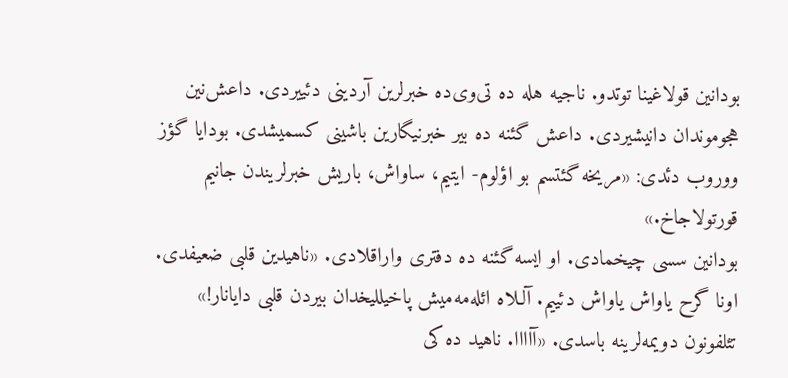بودانین قولاغینا توتدو. ناجیه هله ده تی‌وی‌ده خبرلرین آردینی دئییردی. داعش‌نین هجوموندان دانیشیردی. داعش گئنه ده بیر خبرنیگارین باشینی کسمیشدی. بودایا گؤز ووروب دئدی: «مریخه گئتسم بو اؤلوم- ایتیم، ساواش، باریش خبرلریندن جانیم قورتولاجاخ.»
بودانین سسی چیخمادی. او ایسه گئنه ده دفتری واراقلادی. «ناهیدین قلبی ضعیفدی. اونا گرح یاواش یاواش دئییم. آلـلاه ائله‌مه‌میش پاخیللیخدان بیردن قلبی دایانار!»
تئلفونون دویمه‌لرینه باسدی. «آاااا. ناهید ده کی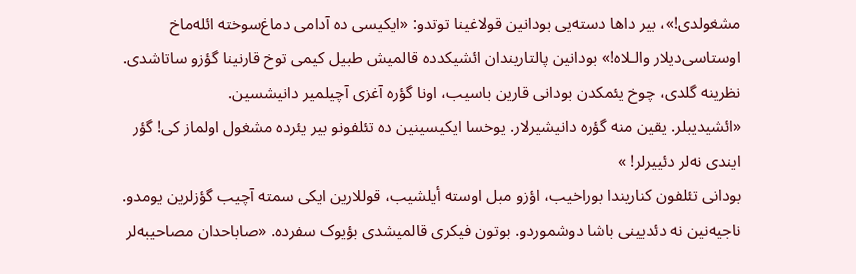مشغولدی!»، بیر داها دسته‌یی بودانین قولاغینا توتدو: «ایکیسی ده آدامی دماغ‌سوخته ائله‌ماخ اوستاسی‌دیلار والـلاه!» بودانین پالتاریندان ائشیکدده قالمیش طبیل کیمی توخ قارنینا گؤزو ساتاشدی. نظرینه گلدی، چوخ یئمکدن بودانی قارین باسیب، اونا گؤره آغزی آچیلمیر دانیشسین.
«ائشیدیبلر. یقین منه گؤره دانیشیرلار. یوخسا ایکیسینین ده تئلفونو بیر یئرده مشغول اولماز کی! گؤر ایندی نه‌لر دئییرلر! »
بودانی تئلفون کناریندا بوراخیب، اؤزو مبل اوسته أیلشیب، قوللارین ایکی سمته آچیب گؤزلرین یومدو. ناجیه‌نین نه دئدیینی باشا دوشموردو. بوتون فیکری قالمیشدی بؤیوک سفرده. «صاباحدان مصاحیبه‌لر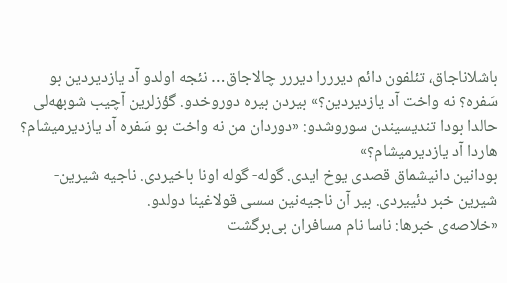باشلاناجاق، تئلفون دائم دیرررا دیررر چالاجاق… نئجه اولدو آد یازدیردین بو سَفره؟ نه واخت آد یازدیردین؟» بیردن بیره دوروخدو. گؤزلرین آچیب شوبهه‌لی حالدا بودا تندیسیندن سوروشدو: «دوردان من نه واخت بو سَفره آد یازدیرمیشام؟ هاردا آد یازدیرمیشام؟»
بودانین دانیشماق قصدی یوخ ایدی. گوله- گوله اونا باخیردی. ناجیه شیرین- شیرین خبر دئییردی. بیر آن ناجیه‌نین سسی قولاغینا دولدو.
«خلاصه‌ی خبرها: ناسا نام مسافران بی‌برگشت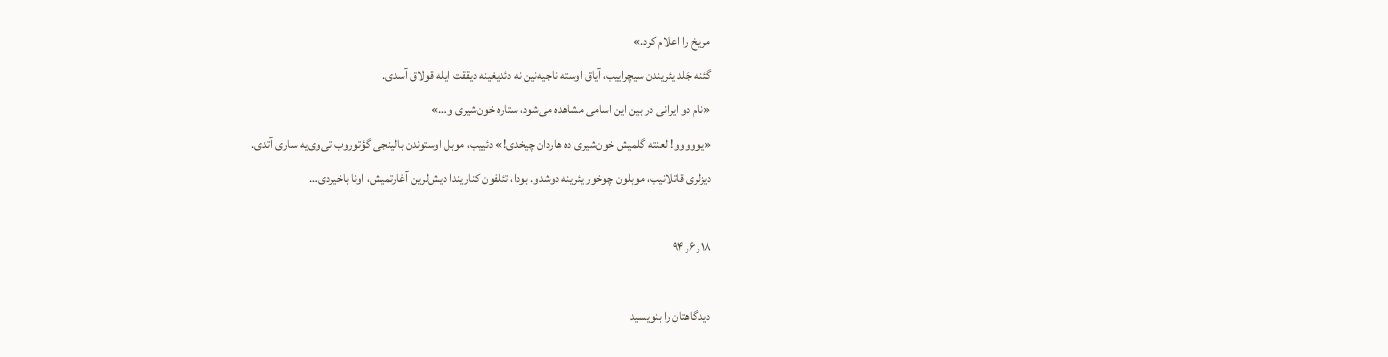مریخ را اعلام کرد.»
گئنه جَلد یئریندن سیچراییب، آیاق اوسته ناجیه‌نین نه دئدیغینه دیققت ایله قولاق آسدی.
«نام دو ایرانی در بین این اسامی مشاهده می‌شود، ستاره خون‌شیری و…»
«یووووو! لعنته گلمیش خون‌شیری ده هاردان چیخدی!» دئییب، موبل اوستوندن بالینجی گؤتوروب تی‌وی‌یه ساری آتدی.
دیزلری قاتلانیب، موبلون چوخور یئرینه دوشدو. بودا، تئلفون کناریندا دیش‌لرین آغارتمیش، اونا باخیردی…

۹۴٫۶٫۱۸

دیدگاهتان را بنویسید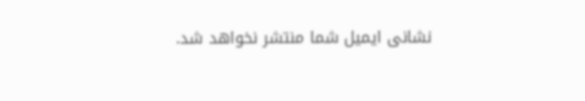نشانی ایمیل شما منتشر نخواهد شد.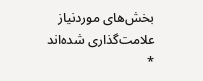بخش‌های موردنیاز علامت‌گذاری شده‌اند *